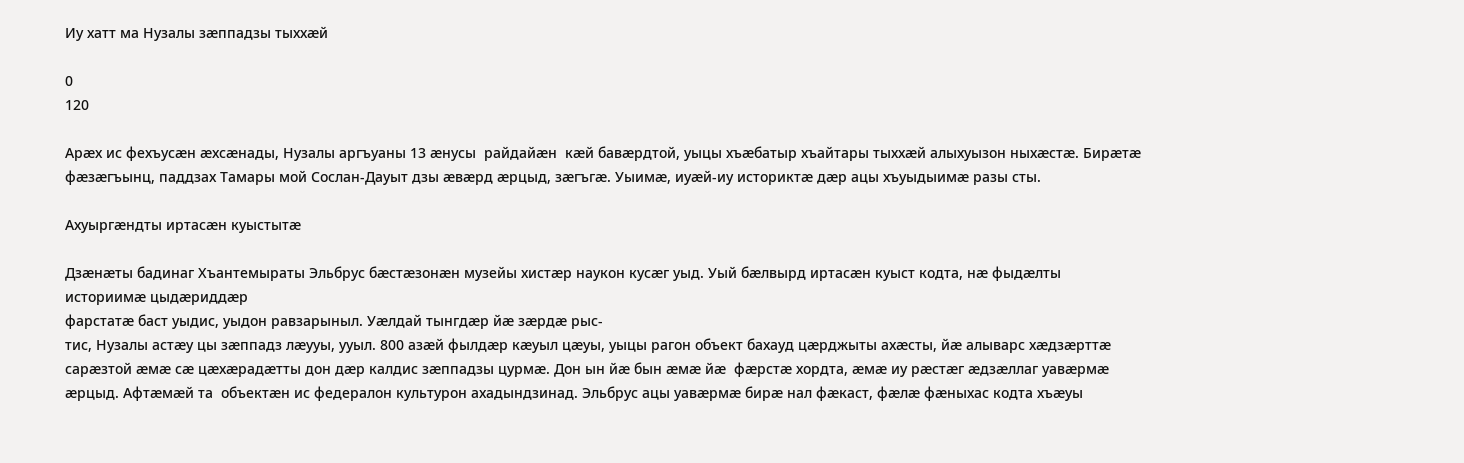Иу хатт ма Нузалы зæппадзы тыххæй

0
120

Арæх ис фехъусæн æхсæнады, Нузалы аргъуаны 13 æнусы  райдайæн  кæй бавæрдтой, уыцы хъæбатыр хъайтары тыххæй алыхуызон ныхæстæ. Бирæтæ фæзæгъынц, паддзах Тамары мой Сослан-Дауыт дзы æвæрд æрцыд, зæгъгæ. Уыимæ, иуæй-иу историктæ дæр ацы хъуыдыимæ разы сты.

Ахуыргæндты иртасæн куыстытæ

Дзæнæты бадинаг Хъантемыраты Эльбрус бæстæзонæн музейы хистæр наукон кусæг уыд. Уый бæлвырд иртасæн куыст кодта, нæ фыдæлты историимæ цыдæриддæр
фарстатæ баст уыдис, уыдон равзарыныл. Уæлдай тынгдæр йæ зæрдæ рыс-
тис, Нузалы астæу цы зæппадз лæууы, ууыл. 800 азæй фылдæр кæуыл цæуы, уыцы рагон объект бахауд цæрджыты ахæсты, йæ алыварс хæдзæрттæ сарæзтой æмæ сæ цæхæрадæтты дон дæр калдис зæппадзы цурмæ. Дон ын йæ бын æмæ йæ  фæрстæ хордта, æмæ иу рæстæг æдзæллаг уавæрмæ æрцыд. Афтæмæй та  объектæн ис федералон культурон ахадындзинад. Эльбрус ацы уавæрмæ бирæ нал фæкаст, фæлæ фæныхас кодта хъæуы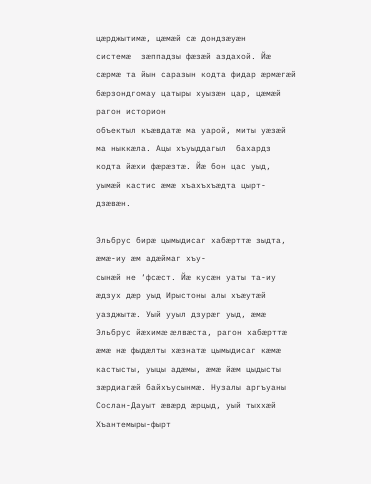цæрджытимæ, цæмæй сæ дондзæуæн
системæ  зæппадзы фæзæй аздахой. Йæ сæрмæ та йын саразын кодта фидар æрмæгæй бæрзондгомау цатыры хуызæн цар, цæмæй рагон историон
объектыл къæвдатæ ма уарой, миты уæзæй ма ныккæла. Ацы хъуыддагыл  бахардз кодта йæхи фæрæзтæ. Йæ бон цас уыд, уымæй кастис æмæ хъахъхъæдта цырт-
дзæвæн.

Эльбрус бирæ цымыдисаг хабæрттæ зыдта, æмæ-иу æм адæймаг хъу-
сынæй не ‘фсæст. Йæ кусæн уаты та-иу æдзух дæр уыд Ирыстоны алы хъæутæй уазджытæ. Уый ууыл дзурæг уыд, æмæ Эльбрус йæхимæ æлвæста, рагон хабæрттæ æмæ нæ фыдæлты хæзнатæ цымыдисаг кæмæ кастысты, уыцы адæмы, æмæ йæм цыдысты зæрдиагæй байхъусынмæ. Нузалы аргъуаны Сослан-Дауыт æвæрд æрцыд, уый тыххæй Хъантемыры-фырт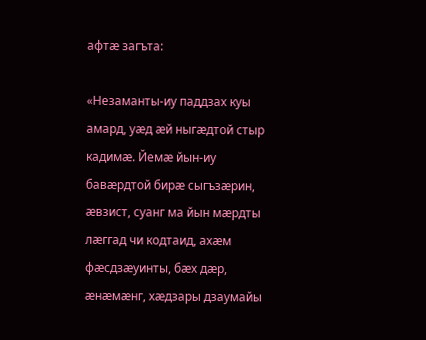афтæ загъта:

«Незаманты-иу паддзах куы амард, уæд æй ныгæдтой стыр кадимæ. Йемæ йын-иу бавæрдтой бирæ сыгъзæрин, æвзист, суанг ма йын мæрдты лæггад чи кодтаид, ахæм фæсдзæуинты, бæх дæр, æнæмæнг, хæдзары дзаумайы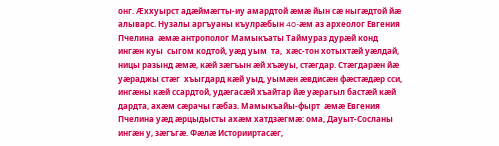онг. Æххуырст адæймæгты-иу амардтой æмæ йын сæ ныгæдтой йæ алыварс. Нузалы аргъуаны къулрæбын 40-æм аз археолог Евгения Пчелина  æмæ антрополог Мамыкъаты Таймураз дурæй конд  ингæн куы  сыгом кодтой, уæд уым  та,  хæс-тон хотыхтæй уæлдай, ницы разынд æмæ, кæй зæгъын æй хъæуы, стæгдар. Стæгдарæн йæ уæраджы стæг  хъыгдард кæй уыд, уымæн æвдисæн фæстæдæр сси, ингæны кæй ссардтой, удæгасæй хъайтар йæ уæрагыл бастæй кæй дардта, ахæм сæрачы гæбаз. Мамыкъайы-фырт  æмæ Евгения Пчелина уæд æрцыдысты ахæм хатдзæгмæ: ома, Дауыт-Сосланы ингæн у, зæгъгæ. Фæлæ Историиртасæг,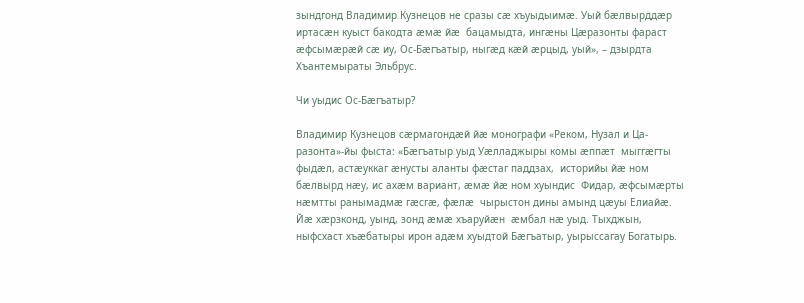зындгонд Владимир Кузнецов не сразы сæ хъуыдыимæ. Уый бæлвырддæр иртасæн куыст бакодта æмæ йæ  бацамыдта, ингæны Цæразонты фараст æфсымæрæй сæ иу, Ос-Бæгъатыр, ныгæд кæй æрцыд, уый», – дзырдта Хъантемыраты Эльбрус.

Чи уыдис Ос-Бæгъатыр?

Владимир Кузнецов сæрмагондæй йæ монографи «Реком, Нузал и Ца-
разонта»-йы фыста: «Бæгъатыр уыд Уæлладжыры комы æппæт  мыггæгты фыдæл, астæуккаг æнусты аланты фæстаг паддзах,  историйы йæ ном бæлвырд нæу, ис ахæм вариант, æмæ йæ ном хуындис  Фидар, æфсымæрты нæмтты ранымадмæ гæсгæ, фæлæ  чырыстон дины амынд цæуы Елиайæ.  Йæ хæрзконд, уынд, зонд æмæ хъаруйæн  æмбал нæ уыд. Тыхджын, ныфсхаст хъæбатыры ирон адæм хуыдтой Бæгъатыр, уырыссагау Богатырь.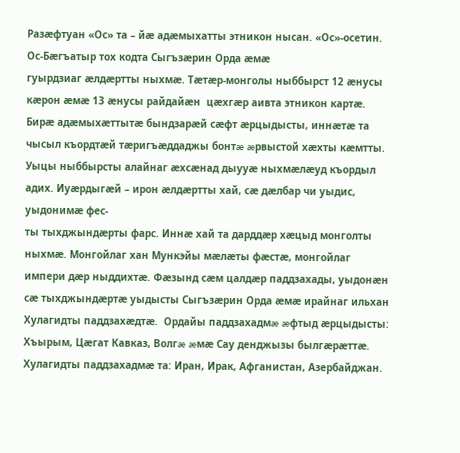Разæфтуан «Ос» та – йæ адæмыхатты этникон нысан. «Ос»-осетин. Ос-Бæгъатыр тох кодта Сыгъзæрин Орда æмæ
гуырдзиаг æлдæртты ныхмæ. Тæтæр-монголы ныббырст 12 æнусы кæрон æмæ 13 æнусы райдайæн  цæхгæр аивта этникон картæ. Бирæ адæмыхæттытæ бындзарæй сæфт æрцыдысты, иннæтæ та чысыл къордтæй тæригъæддаджы бонтæ æрвыстой хæхты кæмтты. Уыцы ныббырсты алайнаг æхсæнад дыууæ ныхмæлæуд къордыл  адих. Иуæрдыгæй – ирон æлдæртты хай, сæ дæлбар чи уыдис, уыдонимæ фес-
ты тыхджындæрты фарс. Иннæ хай та дарддæр хæцыд монголты ныхмæ. Монгойлаг хан Мункэйы мæлæты фæстæ, монгойлаг импери дæр ныддихтæ. Фæзынд сæм цалдæр паддзахады, уыдонæн сæ тыхджындæртæ уыдысты Сыгъзæрин Орда æмæ ирайнаг ильхан Хулагидты паддзахæдтæ.  Ордайы паддзахадмæ æфтыд æрцыдысты: Хъырым, Цæгат Кавказ, Волгæ æмæ Сау денджызы былгæрæттæ. Хулагидты паддзахадмæ та: Иран, Ирак, Афганистан, Азербайджан.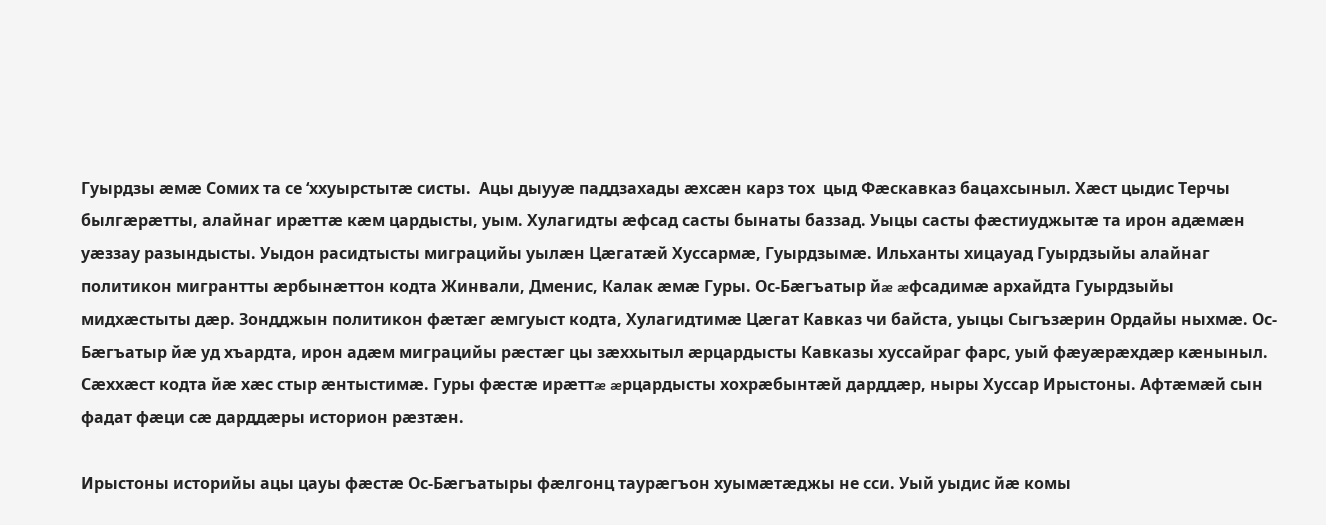Гуырдзы æмæ Сомих та се ‘ххуырстытæ систы.  Ацы дыууæ паддзахады æхсæн карз тох  цыд Фæскавказ бацахсыныл. Хæст цыдис Терчы былгæрæтты, алайнаг ирæттæ кæм цардысты, уым. Хулагидты æфсад састы бынаты баззад. Уыцы састы фæстиуджытæ та ирон адæмæн уæззау разындысты. Уыдон расидтысты миграцийы уылæн Цæгатæй Хуссармæ, Гуырдзымæ. Ильханты хицауад Гуырдзыйы алайнаг политикон мигрантты æрбынæттон кодта Жинвали, Дменис, Калак æмæ Гуры. Ос-Бæгъатыр йæ æфсадимæ архайдта Гуырдзыйы мидхæстыты дæр. Зондджын политикон фæтæг æмгуыст кодта, Хулагидтимæ Цæгат Кавказ чи байста, уыцы Сыгъзæрин Ордайы ныхмæ. Ос-Бæгъатыр йæ уд хъардта, ирон адæм миграцийы рæстæг цы зæххытыл æрцардысты Кавказы хуссайраг фарс, уый фæуæрæхдæр кæныныл.  Сæххæст кодта йæ хæс стыр æнтыстимæ. Гуры фæстæ ирæттæ æрцардысты хохрæбынтæй дарддæр, ныры Хуссар Ирыстоны. Афтæмæй сын фадат фæци сæ дарддæры историон рæзтæн.

Ирыстоны историйы ацы цауы фæстæ Ос-Бæгъатыры фæлгонц таурæгъон хуымæтæджы не сси. Уый уыдис йæ комы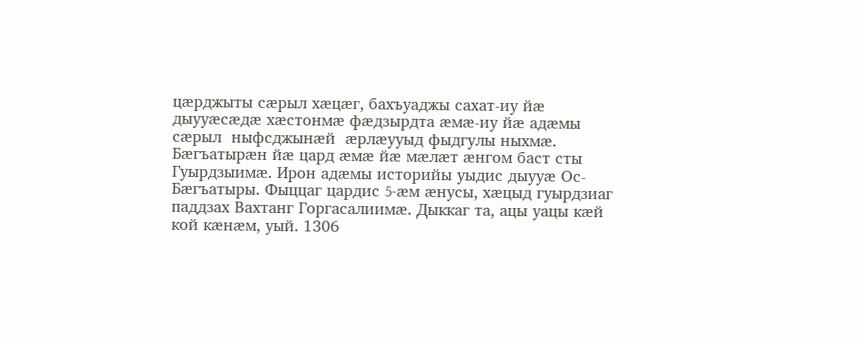цæрджыты сæрыл хæцæг, бахъуаджы сахат-иу йæ дыууæсæдæ хæстонмæ фæдзырдта æмæ-иу йæ адæмы сæрыл  ныфсджынæй  æрлæууыд фыдгулы ныхмæ. Бæгъатырæн йæ цард æмæ йæ мæлæт æнгом баст сты Гуырдзыимæ. Ирон адæмы историйы уыдис дыууæ Ос-Бæгъатыры. Фыццаг цардис 5-æм æнусы, хæцыд гуырдзиаг паддзах Вахтанг Горгасалиимæ. Дыккаг та, ацы уацы кæй кой кæнæм, уый. 1306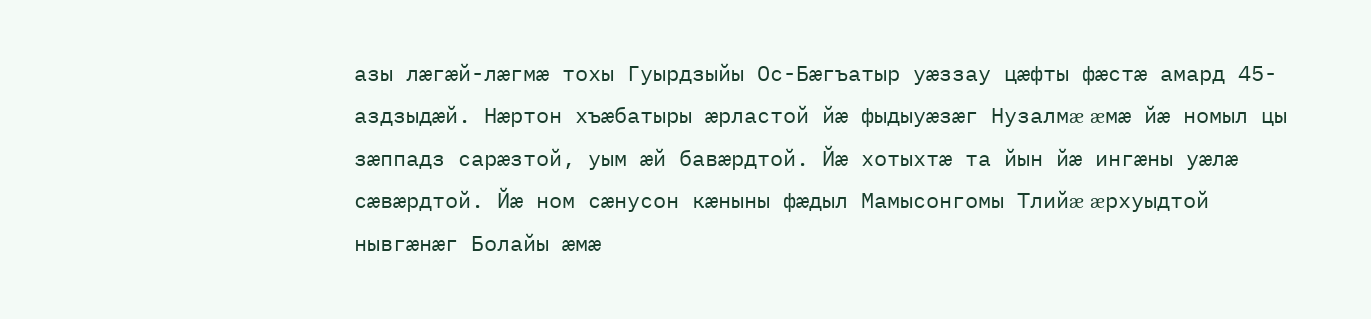азы лæгæй-лæгмæ тохы Гуырдзыйы Ос-Бæгъатыр уæззау цæфты фæстæ амард 45-аздзыдæй. Нæртон хъæбатыры æрластой йæ фыдыуæзæг Нузалмæ æмæ йæ номыл цы зæппадз сарæзтой, уым æй бавæрдтой. Йæ хотыхтæ та йын йæ ингæны уæлæ сæвæрдтой. Йæ ном сæнусон кæныны фæдыл Мамысонгомы Тлийæ æрхуыдтой нывгæнæг Болайы æмæ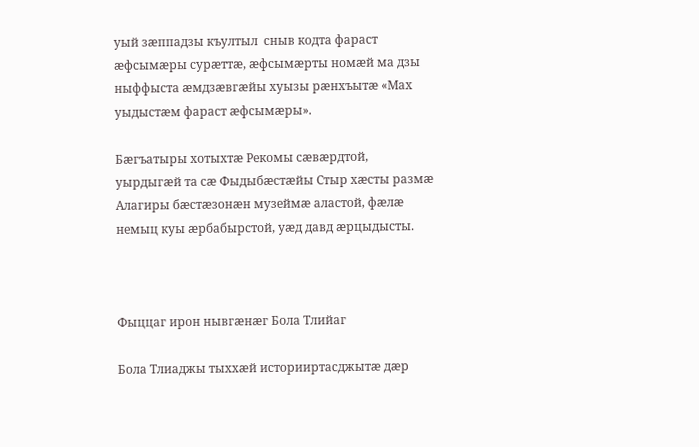уый зæппадзы къултыл  сныв кодта фараст æфсымæры сурæттæ, æфсымæрты номæй ма дзы ныффыста æмдзæвгæйы хуызы рæнхъытæ «Мах уыдыстæм фараст æфсымæры».

Бæгъатыры хотыхтæ Рекомы сæвæрдтой, уырдыгæй та сæ Фыдыбæстæйы Стыр хæсты размæ Алагиры бæстæзонæн музеймæ аластой, фæлæ немыц куы æрбабырстой, уæд давд æрцыдысты.



Фыццаг ирон нывгæнæг Бола Тлийаг

Бола Тлиаджы тыххæй историиртасджытæ дæр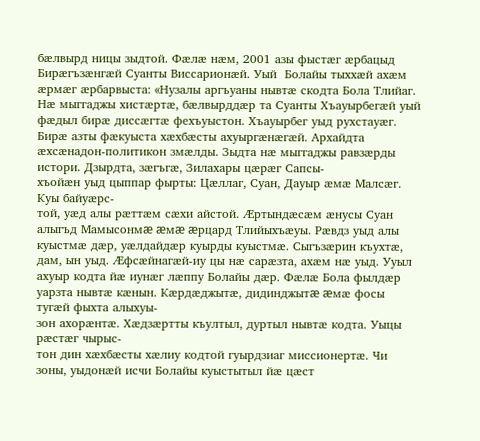бæлвырд ницы зыдтой. Фæлæ нæм, 2001 азы фыстæг æрбацыд Бирæгъзæнгæй Суанты Виссарионæй. Уый  Болайы тыххæй ахæм æрмæг æрбарвыста: «Нузалы аргъуаны нывтæ скодта Бола Тлийаг. Нæ мыггаджы хистæртæ, бæлвырддæр та Суанты Хъауырбегæй уый фæдыл бирæ диссæгтæ фехъуыстон. Хъауырбег уыд рухстауæг. Бирæ азты фæкуыста хæхбæсты ахуыргæнæгæй. Архайдта æхсæнадон-политикон змæлды. Зыдта нæ мыггаджы равзæрды истори. Дзырдта, зæгъгæ, Зилахары цæрæг Сапсы-
хъойæн уыд цыппар фырты: Цæллаг, Суан, Дауыр æмæ Малсæг. Куы байуæрс-
той, уæд алы рæттæм сæхи айстой. Æртындæсæм æнусы Суан алыгъд Мамысонмæ æмæ æрцард Тлийыхъæуы. Рæвдз уыд алы куыстмæ дæр, уæлдайдæр куырды куыстмæ. Сыгъзæрин къухтæ, дам, ын уыд. Æфсæйнагæй-иу цы нæ сарæзта, ахæм нæ уыд. Ууыл ахуыр кодта йæ иунæг лæппу Болайы дæр. Фæлæ Бола фылдæр уарзта нывтæ кæнын. Кæрдæджытæ, дидинджытæ æмæ фосы тугæй фыхта алыхуы-
зон ахорæнтæ. Хæдзæртты къултыл, дуртыл нывтæ кодта. Уыцы рæстæг чырыс-
тон дин хæхбæсты хæлиу кодтой гуырдзиаг миссионертæ. Чи зоны, уыдонæй исчи Болайы куыстытыл йæ цæст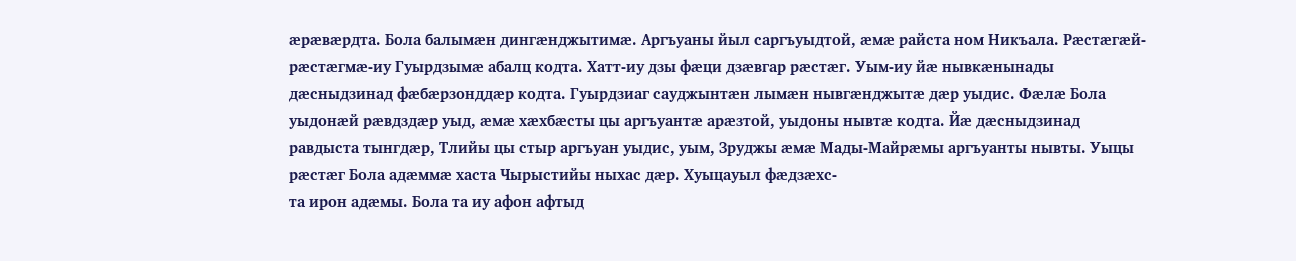æрæвæрдта. Бола балымæн дингæнджытимæ. Аргъуаны йыл саргъуыдтой, æмæ райста ном Никъала. Рæстæгæй-рæстæгмæ-иу Гуырдзымæ абалц кодта. Хатт-иу дзы фæци дзæвгар рæстæг. Уым-иу йæ нывкæнынады дæсныдзинад фæбæрзонддæр кодта. Гуырдзиаг сауджынтæн лымæн нывгæнджытæ дæр уыдис. Фæлæ Бола уыдонæй рæвдздæр уыд, æмæ хæхбæсты цы аргъуантæ арæзтой, уыдоны нывтæ кодта. Йæ дæсныдзинад равдыста тынгдæр, Тлийы цы стыр аргъуан уыдис, уым, Зруджы æмæ Мады-Майрæмы аргъуанты нывты. Уыцы рæстæг Бола адæммæ хаста Чырыстийы ныхас дæр. Хуыцауыл фæдзæхс-
та ирон адæмы. Бола та иу афон афтыд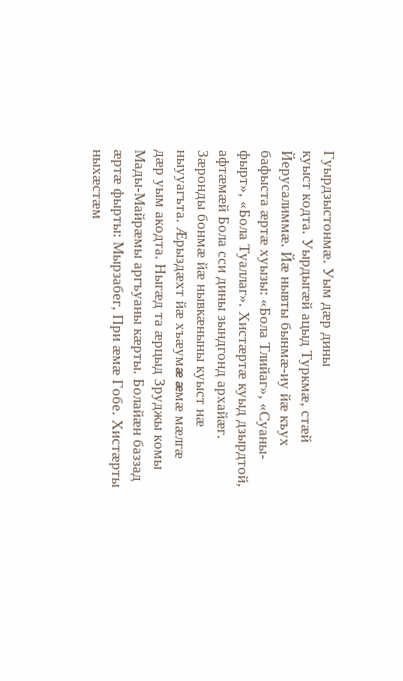Гуырдзыстонмæ. Уым дæр дины
куыст кодта. Уырдыгæй ацыд Туркмæ, стæй Йерусалиммæ. Йæ нывты бынмæ-иу йæ къух бафыста æртæ хуызы: «Бола Тлийаг», «Суаны-фырт», «Бола Туаллаг». Хистæртæ куыд дзырдтой, афтæмæй Бола сси дины зындгонд архайæг. Зæронды бонмæ йæ нывкæныны куыст нæ ныууагъта. Æрыздæхт йæ хъæумæ æмæ мæлгæ дæр уым акодта. Ныгæд та æрцыд Зруджы комы Мады-Майрæмы аргъуаны кæрты. Болайæн баззад æртæ фырты: Мырзабег, При æмæ Гобе. Хистæрты ныхæстæм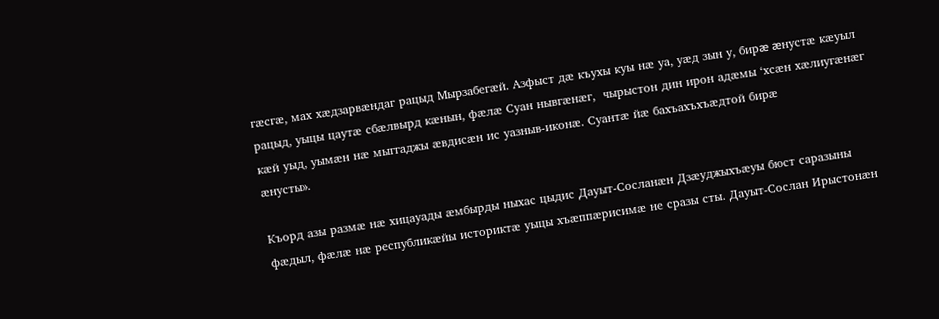гæсгæ, мах хæдзарвæндаг рацыд Мырзабегæй. Азфыст дæ къухы куы нæ уа, уæд зын у, бирæ æнустæ кæуыл рацыд, уыцы цаутæ сбæлвырд кæнын, фæлæ Суан нывгæнæг,  чырыстон дин ирон адæмы ‘хсæн хæлиугæнæг кæй уыд, уымæн нæ мыггаджы æвдисæн ис уазныв-иконæ. Суантæ йæ бахъахъхъæдтой бирæ
æнусты».

Къорд азы размæ нæ хицауады æмбырды ныхас цыдис Дауыт-Сосланæн Дзæуджыхъæуы бюст саразыны фæдыл, фæлæ нæ республикæйы историктæ уыцы хъæппæрисимæ не сразы сты. Дауыт-Сослан Ирыстонæн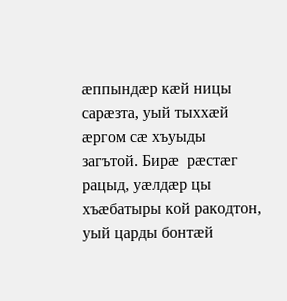æппындæр кæй ницы сарæзта, уый тыххæй æргом сæ хъуыды загътой. Бирæ  рæстæг рацыд, уæлдæр цы хъæбатыры кой ракодтон, уый царды бонтæй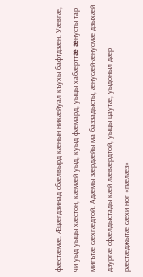фæстæмæ. Æцæгдзинад сбæлвырд кæнын никæйуал къухы бафтдзæн. Уæвгæ, чи уыд уыцы хæстон, кæмæй уыд, куыд фæмард, уыцы хабæрттæ æнусты тар мигътæ сæхгæдтой. Адæмы зæрдæйы ма баззадысты, æнусæй-æнусмæ дзыхæй дзургæ сфæлдыстады кæй лæвæрдтой, уыцы цаутæ, уыдоныл дæр рæстæджытæ сæхи ног «пæлæз»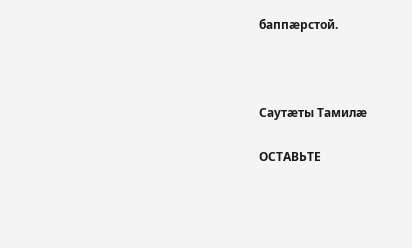баппæрстой.



Саутæты Тамилæ

ОСТАВЬТЕ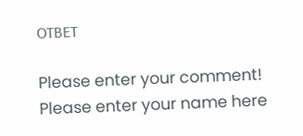ОТВЕТ

Please enter your comment!
Please enter your name here